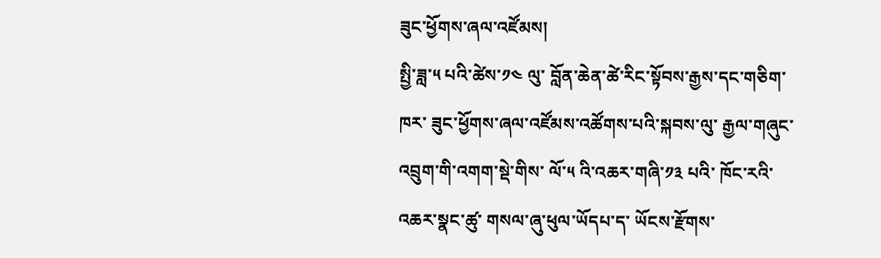ཟུང་ཕྱོགས་ཞལ་འཛོམས།
སྤྱི་ཟླ་༥ པའི་ཚེས་༡༤ ལུ་ བློན་ཆེན་ཚེ་རིང་སྟོབས་རྒྱས་དང་གཅིག་ཁར་ ཟུང་ཕྱོགས་ཞལ་འཛོམས་འཚོགས་པའི་སྐབས་ལུ་ རྒྱལ་གཞུང་འབྲུག་གི་འགག་སྡེ་གིས་ ལོ་༥ འི་འཆར་གཞི་༡༣ པའི་ ཁོང་རའི་འཆར་སྣང་ཚུ་ གསལ་ཞུ་ཕུལ་ཡོདཔ་ད་ ཡོངས་རྫོགས་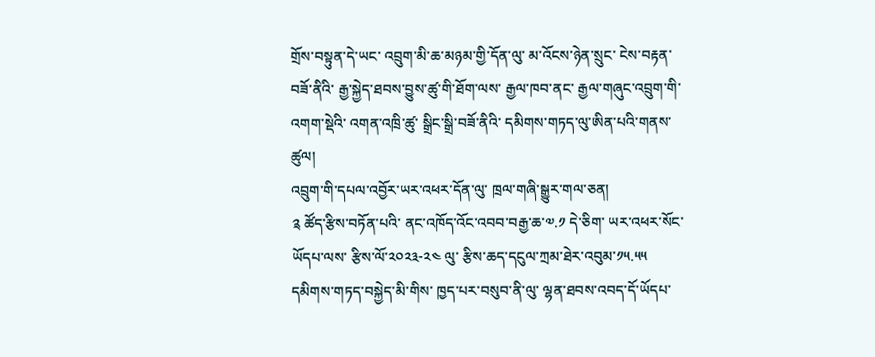གྲོས་བསྟུན་དེ་ཡང་ འབྲུག་མི་ཆ་མཉམ་གྱི་དོན་ལུ་ མ་འོངས་ཉེན་སྲུང་ ངེས་བརྟན་བཟོ་ནིའི་ རྒྱ་སྐྱེད་ཐབས་བྱུས་ཚུ་གི་ཐོག་ལས་ རྒྱལ་ཁབ་ནང་ རྒྱལ་གཞུང་འབྲུག་གི་འགག་སྡེའི་ འགན་འཁྲི་ཚུ་ སྒྲིང་སྒྲི་བཟོ་ནིའི་ དམིགས་གཏད་ལུ་ཨིན་པའི་གནས་ཚུལ།
འབྲུག་གི་དཔལ་འབྱོར་ཡར་འཕར་དོན་ལུ་ ཁྲལ་གཞི་སྒྱུར་གལ་ཅན།
༉ ཚོད་རྩིས་བཏོན་པའི་ ནང་འཁོད་འོང་འབབ་བརྒྱ་ཆ་༧.༡ དེ་ཅིག་ ཡར་འཕར་སོང་ཡོདཔ་ལས་ རྩིས་ལོ་༢༠༢༣-༢༤ ལུ་ རྩིས་ཆད་དངུལ་ཀྲམ་ཐེར་འབུམ་༡༥.༥༥ དམིགས་གཏད་བསྐྱེད་མི་གིས་ ཁྱད་པར་བསུབ་ནི་ལུ་ ལྷན་ཐབས་འབད་དོ་ཡོདཔ་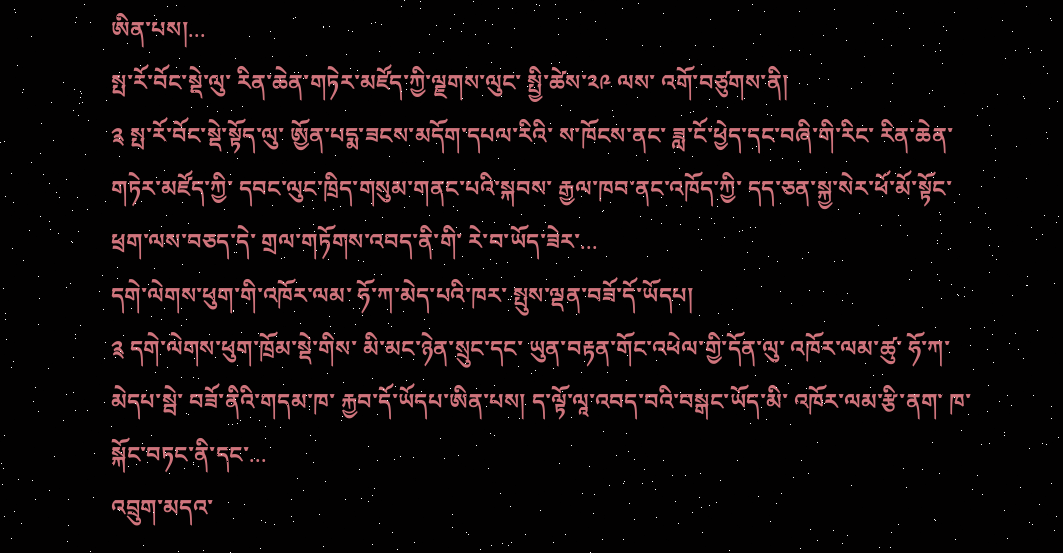ཨིན་པས།...
སྤ་རོ་བོང་སྡེ་ལུ་ རིན་ཆེན་གཏེར་མཛོད་ཀྱི་ལྗགས་ལུང་ སྤྱི་ཚེས་༢༩ ལས་ འགོ་བཙུགས་ནི།
༉ སྤ་རོ་བོང་སྡེ་སྟོད་ལུ་ ཨྱོན་པདྨ་ཟངས་མདོག་དཔལ་རིའི་ ས་ཁོངས་ནང་ ཟླ་ངོ་ཕྱེད་དང་བཞི་གི་རིང་ རིན་ཆེན་གཏེར་མཛོད་ཀྱི་ དབང་ལུང་ཁྲིད་གསུམ་གནང་པའི་སྐབས་ རྒྱལ་ཁབ་ནང་འཁོད་ཀྱི་ དད་ཅན་སྐྱ་སེར་ཕོ་མོ་སྟོང་ཕྲག་ལས་བཅད་དེ་ གྲལ་གཏོགས་འབད་ནི་གི་ རེ་བ་ཡོད་ཟེར་...
དགེ་ལེགས་ཕུག་གི་འཁོར་ལམ་ ཧོ་ཀ་མེད་པའི་ཁར་ སྤུས་ལྡན་བཟོ་དོ་ཡོདཔ།
༉ དགེ་ལེགས་ཕུག་ཁྲོམ་སྡེ་གིས་ མི་མང་ཉེན་སྲུང་དང་ ཡུན་བརྟན་གོང་འཕེལ་གྱི་དོན་ལུ་ འཁོར་ལམ་ཚུ་ ཧོ་ཀ་མེདཔ་སྦེ་ བཟོ་ནིའི་གདམ་ཁ་ རྐྱབ་དོ་ཡོདཔ་ཨིན་པས། ད་ལྟོ་ལཱ་འབད་བའི་བསྒང་ཡོད་མི་ འཁོར་ལམ་རྩི་ནག་ ཁ་སྐོང་བཏང་ནི་དང་...
འབྲུག་མདའ་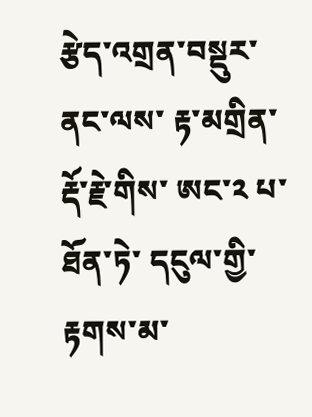རྩེད་འགྲན་བསྡུར་ནང་ལས་ རྟ་མགྲིན་རྡོ་རྗེ་གིས་ ཨང་༢ པ་ཐོན་ཏེ་ དངུལ་གྱི་རྟགས་མ་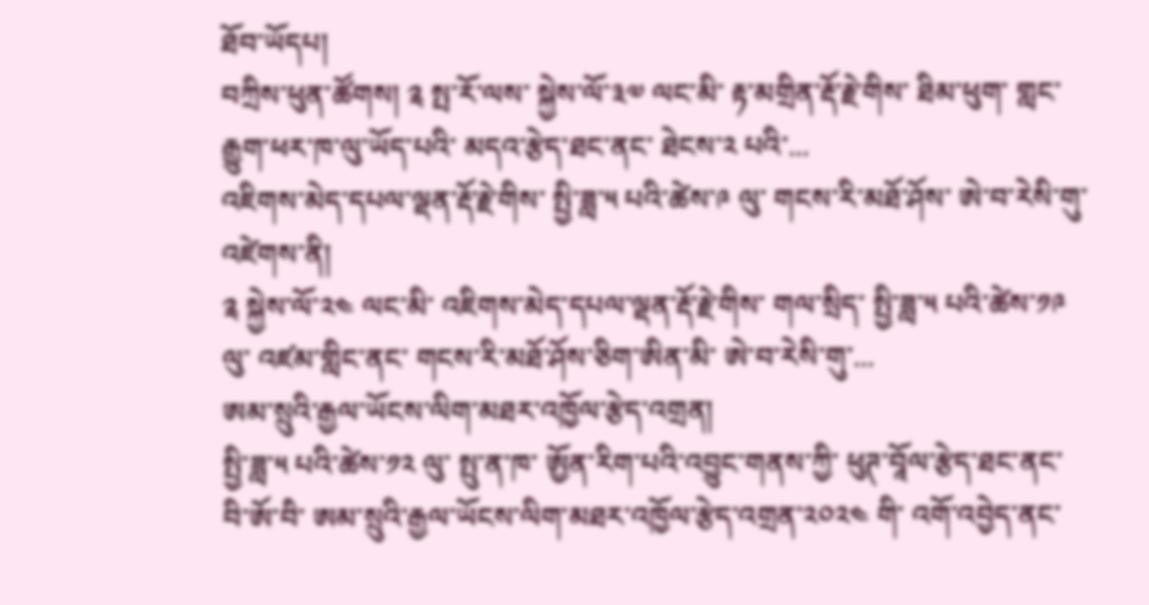ཐོབ་ཡོདཔ།
བཀྲིས་ཕུན་ཚོགས། ༉ སྤ་རོ་ལས་ སྐྱེས་ལོ་༣༧ ལང་མི་ རྟ་མགྲིན་རྡོ་རྗེ་གིས་ ཐིམ་ཕུག་ གླང་རྒྱུག་ཕར་ཁ་ལུ་ཡོད་པའི་ མདའ་རྩེད་ཐང་ནང་ ཐེངས་༢ པའི་...
འཇིགས་མེད་དཔལ་ལྡན་རྡོ་རྗེ་གིས་ སྤྱི་ཟླ་༥ པའི་ཚེས་༩ ལུ་ གངས་རི་མཐོ་ཤོས་ ཨེ་བ་རེསི་གུ་འཛེགས་ནི།
༉ སྐྱེས་ལོ་༢༤ ལང་མི་ འཇིགས་མེད་དཔལ་ལྡན་རྡོ་རྗེ་གིས་ གལ་སྲིད་ སྤྱི་ཟླ་༥ པའི་ཚེས་༡༩ ལུ་ འཛམ་གླིང་ནང་ གངས་རི་མཐོ་ཤོས་ཅིག་ཨིན་མི་ ཨེ་བ་རེསི་གུ་...
ཨམ་སྲུའི་རྒྱལ་ཡོངས་ལིག་མཐར་འཁྱོལ་རྩེད་འགྲན།
སྤྱི་ཟླ་༥ པའི་ཚེས་༡༢ ལུ་ སྤུ་ན་ཁ་ ཨྱོན་རིག་པའི་འབྱུང་གནས་ཀྱི་ ཕུཊ་བཱོལ་རྩེད་ཐང་ནང་ བི་ཨོ་བི་ ཨམ་སྲུའི་རྒྱལ་ཡོངས་ལིག་མཐར་འཁྱོལ་རྩེད་འགྲན་༢༠༢༤ གི་ འགོ་འབྱེད་ནང་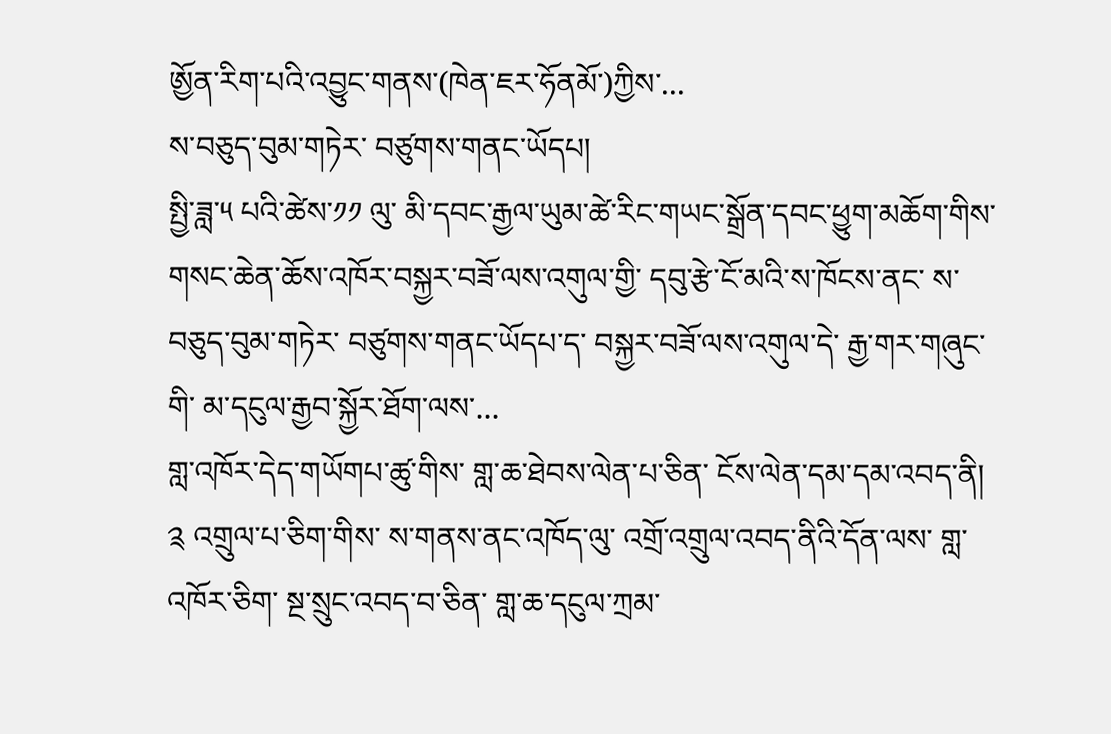ཨྱོན་རིག་པའི་འབྱུང་གནས་(ཁེན་ཇར་ཧོནམོ་)ཀྱིས་...
ས་བཅུད་བུམ་གཏེར་ བཙུགས་གནང་ཡོདཔ།
སྤྱི་ཟླ་༥ པའི་ཚེས་༡༡ ལུ་ མི་དབང་རྒྱལ་ཡུམ་ཚེ་རིང་གཡང་སྒྲོན་དབང་ཕྱུག་མཆོག་གིས་ གསང་ཆེན་ཆོས་འཁོར་བསྐྱར་བཟོ་ལས་འགུལ་གྱི་ དབུ་རྩེ་ངོ་མའི་ས་ཁོངས་ནང་ ས་བཅུད་བུམ་གཏེར་ བཙུགས་གནང་ཡོདཔ་ད་ བསྐྱར་བཟོ་ལས་འགུལ་དེ་ རྒྱ་གར་གཞུང་གི་ མ་དངུལ་རྒྱབ་སྐྱོར་ཐོག་ལས་...
གླ་འཁོར་དེད་གཡོགཔ་ཚུ་གིས་ གླ་ཆ་ཐེབས་ལེན་པ་ཅིན་ ངོས་ལེན་དམ་དམ་འབད་ནི།
༉ འགྲུལ་པ་ཅིག་གིས་ ས་གནས་ནང་འཁོད་ལུ་ འགྲོ་འགྲུལ་འབད་ནིའི་དོན་ལས་ གླ་འཁོར་ཅིག་ སྔ་སྲུང་འབད་བ་ཅིན་ གླ་ཆ་དངུལ་ཀྲམ་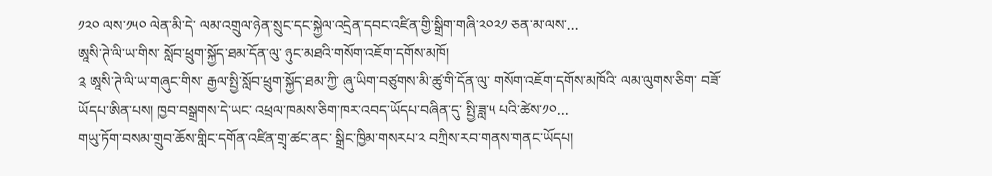༡༢༠ ལས་༡༥༠ ལེན་མི་དེ་ ལམ་འགྲུལ་ཉེན་སྲུང་དང་སྐྱེལ་འདྲེན་དབང་འཛིན་གྱི་སྒྲིག་གཞི་༢༠༢༡ ཅན་མ་ལས་...
ཨཱསི་ཊེ་ལི་ཡ་གིས་ སློབ་ཕྲུག་སྐྱོད་ཐམ་དོན་ལུ་ ཉུང་མཐའི་གསོག་འཇོག་དགོས་མཁོ།
༉ ཨཱསི་ཊེ་ལི་ཡ་གཞུང་གིས་ རྒྱལ་སྤྱི་སློབ་ཕྲུག་སྐྱོད་ཐམ་ཀྱི་ ཞུ་ཡིག་བཙུགས་མི་ཚུ་གི་དོན་ལུ་ གསོག་འཇོག་དགོས་མཁོའི་ ལམ་ལུགས་ཅིག་ བཟོ་ཡོདཔ་ཨིན་པས། ཁྱབ་བསྒྲགས་དེ་ཡང་ འཕྲལ་ཁམས་ཅིག་ཁར་འབད་ཡོདཔ་བཞིན་དུ་ སྤྱི་ཟླ་༥ པའི་ཚེས་༡༠...
གཡུ་ཏོག་བསམ་གྲུབ་ཆོས་གླིང་དགོན་འཛིན་གྲྭ་ཚང་ནང་ སྒྲིང་ཁྱིམ་གསརཔ་༢ བཀྲིས་རབ་གནས་གནང་ཡོདཔ།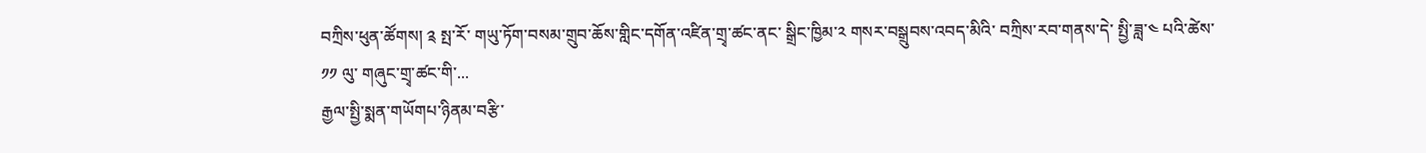བཀྲིས་ཕུན་ཚོགས། ༉ སྤ་རོ་ གཡུ་ཏོག་བསམ་གྲུབ་ཆོས་གླིང་དགོན་འཛིན་གྲྭ་ཚང་ནང་ སྒྲིང་ཁྱིམ་༢ གསར་བསྒྲུབས་འབད་མིའི་ བཀྲིས་རབ་གནས་དེ་ སྤྱི་ཟླ་༤ པའི་ཚེས་༡༡ ལུ་ གཞུང་གྲྭ་ཚང་གི་...
རྒྱལ་སྤྱི་སྨན་གཡོགཔ་ཉིནམ་བརྩི་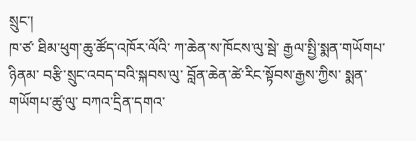སྲུང་།
ཁ་ཙ་ ཐིམ་ཕུག་ཆུ་ཚོད་འཁོར་ལོའི་ ཀ་ཆེན་ས་ཁོངས་ལུ་སྦེ་ རྒྱལ་སྤྱི་སྨན་གཡོགཔ་ཉིནམ་ བརྩི་སྲུང་འབད་བའི་སྐབས་ལུ་ བློན་ཆེན་ཚེ་རིང་སྟོབས་རྒྱས་ཀྱིས་ སྨན་གཡོགཔ་ཚུ་ལུ་ བཀའ་དྲིན་དགའ་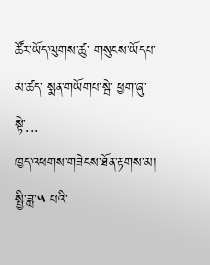ཚོར་ཡོད་ལུགས་ཚུ་ གསུངས་ཡོདཔ་མ་ཚད་ སྨན་གཡོགཔ་སྦེ་ ཕྱག་ཞུ་སྟེ་...
ཁྱད་འཕགས་གཟེངས་ཐོན་རྟགས་མ།
སྤྱི་ཟླ་༥ པའི་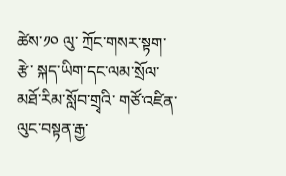ཚེས་༡༠ ལུ་ ཀྲོང་གསར་སྟག་རྩེ་ སྐད་ཡིག་དང་ལམ་སྲོལ་མཐོ་རིམ་སློབ་གྲྭའི་ གཙོ་འཛིན་ལུང་བསྟན་རྒྱ་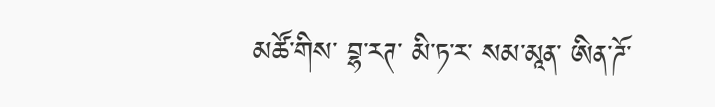མཚོ་གིས་ བྷ་རཊ་ མི་ཏ་ར་ སམ་མཱན་ ཨིན་ཌོ་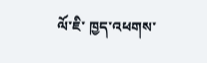ལོ་ཇི་ ཁྱད་འཕགས་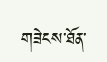གཟེངས་ཐོན་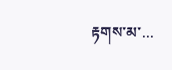རྟགས་མ་...